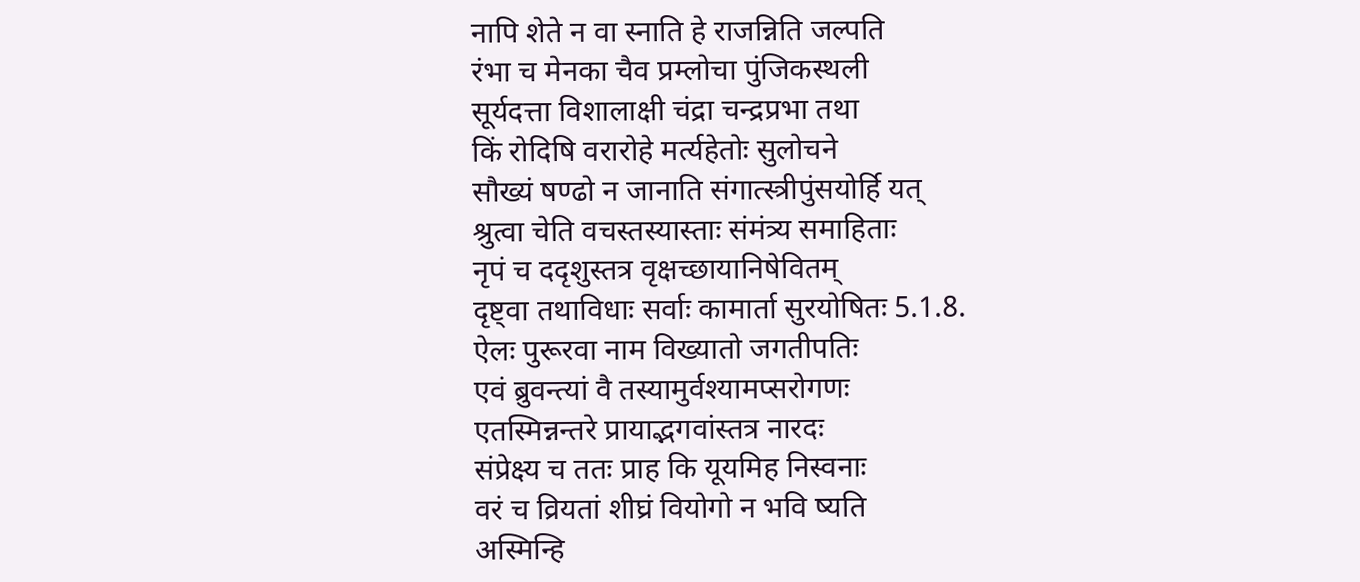नापि शेते न वा स्नाति हे राजन्निति जल्पति
रंभा च मेनका चैव प्रम्लोचा पुंजिकस्थली
सूर्यदत्ता विशालाक्षी चंद्रा चन्द्रप्रभा तथा
किं रोदिषि वरारोहे मर्त्यहेतोः सुलोचने
सौख्यं षण्ढो न जानाति संगात्स्त्रीपुंसयोर्हि यत्
श्रुत्वा चेति वचस्तस्यास्ताः संमंत्र्य समाहिताः
नृपं च ददृशुस्तत्र वृक्षच्छायानिषेवितम्
दृष्ट्वा तथाविधाः सर्वाः कामार्ता सुरयोषितः 5.1.8.
ऐलः पुरूरवा नाम विख्यातो जगतीपतिः
एवं ब्रुवन्त्यां वै तस्यामुर्वश्यामप्सरोगणः
एतस्मिन्नन्तरे प्रायाद्भगवांस्तत्र नारदः
संप्रेक्ष्य च ततः प्राह कि यूयमिह निस्वनाः
वरं च व्रियतां शीघ्रं वियोगो न भवि ष्यति
अस्मिन्हि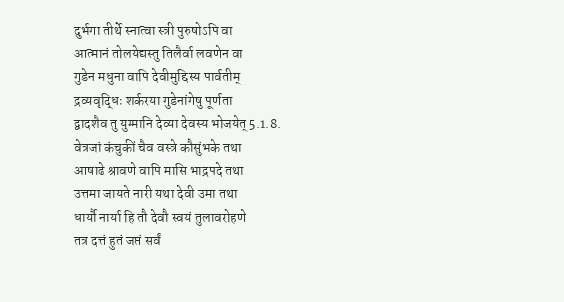दुर्भगा तीर्थे स्नात्वा स्त्री पुरुषोऽपि वा
आत्मानं तोलयेद्यस्तु तिलैर्वा लवणेन वा
गुडेन मधुना वापि देवीमुद्दिस्य पार्वतीम्
द्रव्यवृद्धिः शर्करया गुडेनांगेषु पूर्णता
द्वादशैव तु युग्मानि देव्या देवस्य भोजयेत् 5.1.8.
वेत्रजां कंचुकीं चैव वस्त्रे कौसुंभके तथा
आषाढे श्रावणे वापि मासि भाद्रपदे तथा
उत्तमा जायते नारी यथा देवी उमा तथा
धार्यौ नार्या हि तौ देवौ स्वयं तुलावरोहणे
तत्र दत्तं हुतं जप्तं सर्वं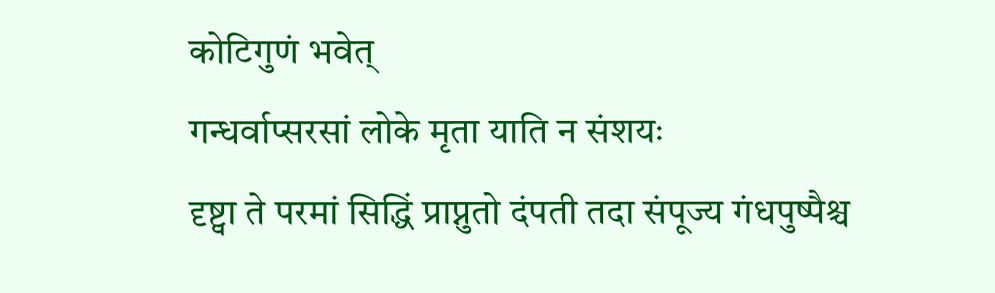कोटिगुणं भवेत्
गन्धर्वाप्सरसां लोके मृता याति न संशयः
दृष्ट्वा ते परमां सिद्धिं प्राप्नुतो दंपती तदा संपूज्य गंधपुष्पैश्च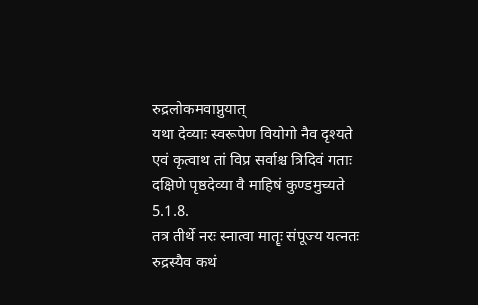रुद्रलोकमवाप्नुयात्
यथा देव्याः स्वरूपेण वियोगो नैव दृश्यते
एवं कृत्वाथ तां विप्र सर्वाश्च त्रिदिवं गताः
दक्षिणे पृष्ठदेव्या वै माहिषं कुण्डमुच्यते 5.1.8.
तत्र तीर्थे नरः स्नात्वा मातॄः संपूज्य यत्नतः
रुद्रस्यैव कथं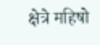क्षेत्रे महिषो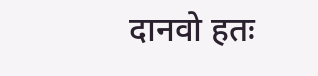दानवो हतः